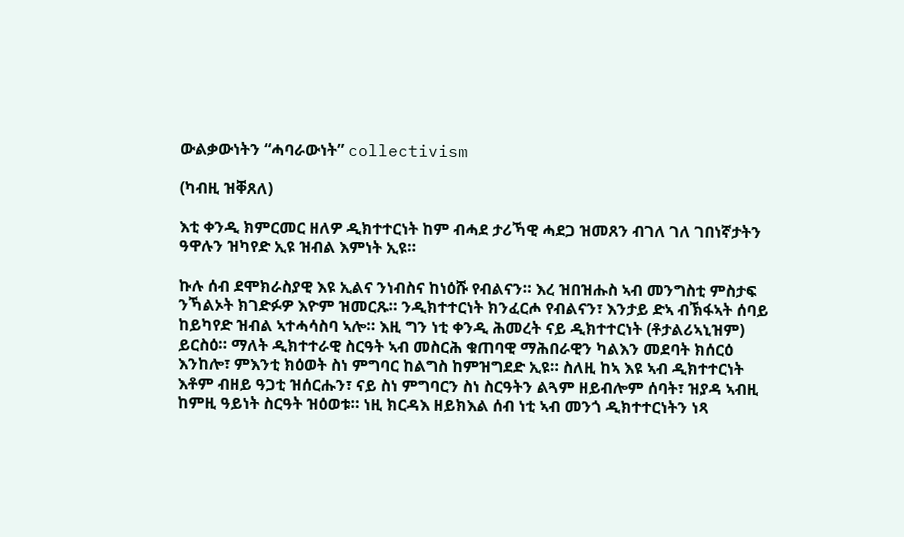ውልቃውነትን “ሓባራውነት” collectivism

(ካብዚ ዝቐጸለ)

እቲ ቀንዲ ክምርመር ዘለዎ ዲክተተርነት ከም ብሓደ ታሪኻዊ ሓደጋ ዝመጸን ብገለ ገለ ገበነኛታትን ዓዋሉን ዝካየድ ኢዩ ዝብል እምነት ኢዩ።

ኩሉ ሰብ ደሞክራስያዊ እዩ ኢልና ንነብስና ከነዕሹ የብልናን። እረ ዝበዝሑስ ኣብ መንግስቲ ምስታፍ ንኻልኦት ክገድፉዎ እዮም ዝመርጹ። ንዲክተተርነት ክንፈርሖ የብልናን፣ እንታይ ድኣ ብኽፋኣት ሰባይ ከይካየድ ዝብል ኣተሓሳስባ ኣሎ። እዚ ግን ነቲ ቀንዲ ሕመረት ናይ ዲክተተርነት (ቶታልሪኣኒዝም) ይርስዕ። ማለት ዲክተተራዊ ስርዓት ኣብ መስርሕ ቁጠባዊ ማሕበራዊን ካልእን መደባት ክሰርዕ እንከሎ፣ ምእንቲ ክዕወት ስነ ምግባር ከልግስ ከምዝግደድ ኢዩ። ስለዚ ከኣ እዩ ኣብ ዲክተተርነት እቶም ብዘይ ዓጋቲ ዝሰርሑን፣ ናይ ስነ ምግባርን ስነ ስርዓትን ልጓም ዘይብሎም ሰባት፣ ዝያዳ ኣብዚ ከምዚ ዓይነት ስርዓት ዝዕወቱ። ነዚ ክርዳእ ዘይክእል ሰብ ነቲ ኣብ መንጎ ዲክተተርነትን ነጻ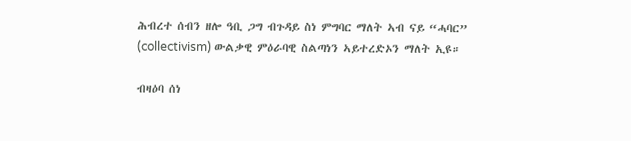ሕብረተ ሰብን ዘሎ ዓቢ ጋግ ብጉዳይ ስነ ምግባር ማለት ኣብ ናይ “ሓባር” (collectivism) ውልቃዊ ምዕራባዊ ስልጣነን ኣይተረድኦን ማለት ኢዩ።

ብዛዕባ ሰነ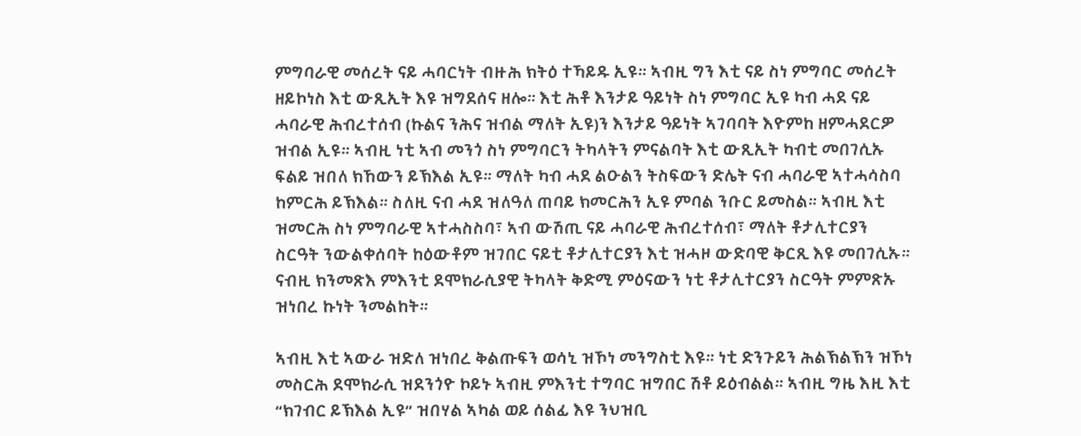ምግባራዊ መሰረት ናይ ሓባርነት ብዙሕ ክትዕ ተኻይዱ ኢዩ። ኣብዚ ግን እቲ ናይ ስነ ምግባር መሰረት ዘይኮነስ እቲ ውጺኢት እዩ ዝግደሰና ዘሎ። እቲ ሕቶ እንታይ ዓይነት ስነ ምግባር ኢዩ ካብ ሓደ ናይ ሓባራዊ ሕብረተሰብ (ኩልና ንሕና ዝብል ማለት ኢዩ)ን እንታይ ዓይነት ኣገባባት እዮምከ ዘምሓደርዎ ዝብል ኢዩ። ኣብዚ ነቲ ኣብ መንጎ ስነ ምግባርን ትካላትን ምናልባት እቲ ውጺኢት ካብቲ መበገሲኡ ፍልይ ዝበለ ክኸውን ይኽእል ኢዩ። ማለት ካብ ሓደ ልዑልን ትስፍውን ድሌት ናብ ሓባራዊ ኣተሓሳስባ ከምርሕ ይኽእል። ስለዚ ናብ ሓደ ዝለዓለ ጠባይ ክመርሕን ኢዩ ምባል ንቡር ይመስል። ኣብዚ እቲ ዝመርሕ ስነ ምግባራዊ ኣተሓስስባ፣ ኣብ ውሽጢ ናይ ሓባራዊ ሕብረተሰብ፣ ማለት ቶታሊተርያን ስርዓት ንውልቀሰባት ከዕውቶም ዝገበር ናይቲ ቶታሊተርያን እቲ ዝሓዞ ውድባዊ ቅርጺ እዩ መበገሲኡ። ናብዚ ክንመጽእ ምእንቲ ደሞክራሲያዊ ትካላት ቅድሚ ምዕናውን ነቲ ቶታሊተርያን ስርዓት ምምጽኡ ዝነበረ ኩነት ንመልከት።

ኣብዚ እቲ ኣውራ ዝድለ ዝነበረ ቅልጡፍን ወሳኒ ዝኾነ መንግስቲ እዩ። ነቲ ድንጉይን ሕልኽልኽን ዝኾነ መስርሕ ደሞክራሲ ዝደንጎዮ ኮይኑ ኣብዚ ምእንቲ ተግባር ዝግበር ሽቶ ይዕብልል። ኣብዚ ግዜ እዚ እቲ “ክገብር ይኽእል ኢዩ” ዝበሃል ኣካል ወይ ሰልፊ እዩ ንህዝቢ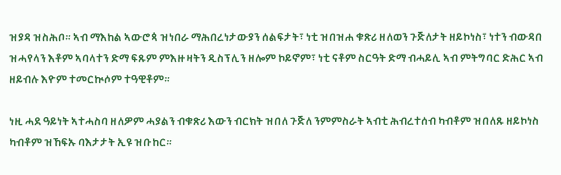ዝያዳ ዝስሕቦ። ኣብ ማእከል ኣውሮጳ ዝነበራ ማሕበረነታውያን ሰልፍታት፣ ነቲ ዝበዝሐ ቁጽሪ ዘለወን ጉጅለታት ዘይኮነስ፣ ነተን ብውዳበ ዝሓየላን እቶም ኣባላተን ድማ ፍጹም ምእዙዛትን ዲስፕሊን ዘሎም ኮይኖም፣ ነቲ ናቶም ስርዓት ድማ ብሓይሊ ኣብ ምትግባር ድሕር ኣብ ዘይብሉ እዮም ተመርኲሶም ተዓዊቶም።

ነዚ ሓደ ዓይነት ኣተሓስባ ዘለዎም ሓያልን ብቁጽሪ እውን ብርክት ዝበለ ጉጅለ ንምምስራት ኣብቲ ሕብረተሰብ ካብቶም ዝበለጹ ዘይኮነስ ካብቶም ዝኸፍኡ ባእታታት ኢዩ ዝቡከር።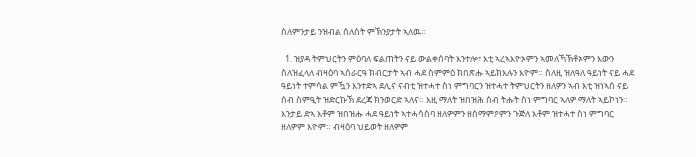ስለምንታይ ንዝብል ሰለስት ምኽንያታት ኣለዉ።

  1. ዝያዳ ትምህርትን ምዕባለ ፍልጠትን ናይ ውልቀሰባት እንተሎ፣ እቲ ኣረኣእዮኦምን ኣመለኻኽቶኦምን እውን ስለዝፈላለ ብዛዕባ ኣሰራርዓ ክብርታት ኣብ ሓደ ስምምዕ ክበጽሑ ኣይክእሉን እዮም። ስለዚ ዝለዓለ ዓይነት ናይ ሓደ ዓይነት ተምሳል ምዃን እንተድኣ ደሊና ናብቲ ዝተሓተ ስነ ምግባርን ዝተሓተ ትምህርትን ዘለዎን ኣብ እቲ ዝነኣሰ ናይ ሰብ ስምዒት ዝድርኩኽ ደረጃ ክንወርድ ኣለና። እዚ ማለት ዝበዝሕ ሰብ ትሑት ስነ ምግባር ኣለዎ ማለት ኣይኮነን። እንታይ ድኣ እቶም ዝበዝሑ ሓደ ዓይነት ኣተሓሳስባ ዘለዎምን ዘሰማምዖምን ጉጅለ እቶም ዝተሓተ ስነ ምግባር ዘለዎም እዮም። ብዛዕባ ህይወት ዘለዎም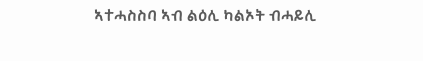ኣተሓስስባ ኣብ ልዕሊ ካልኦት ብሓይሊ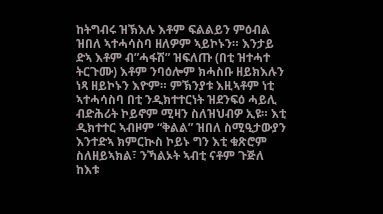ከትግብሩ ዝኽእሉ እቶም ፍልልይን ምዕብል ዝበለ ኣተሓሳስባ ዘለዎም ኣይኮኑን። እንታይ ድኣ እቶም ብ”ሓፋሽ” ዝፍለጡ (በቲ ዝተሓተ ትርጉሙ) እቶም ንባዕሎም ክሓስቡ ዘይክእሉን ነጻ ዘይኮኑን እዮም። ምኽንያቱ እዚኣቶም ነቲ ኣተሓሳስባ በቲ ንዲክተተርነት ዝደንፍዕ ሓይሊ ብድሕሪት ኮይኖም ሚዛን ስለዝህብዎ ኢዩ። እቲ ዲክተተር ኣብዞም “ቅልል” ዝበለ ስሚዒታውያን እንተድኣ ክምርኲስ ኮይኑ ግን እቲ ቁጽሮም ስለዘይኣክል፣ ንኻልኦት ኣብቲ ናቶም ጉጅለ ከእቱ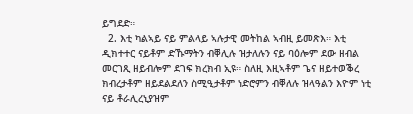ይግደድ።
  2. እቲ ካልኣይ ናይ ምልላይ ኣሉታዊ መትከል ኣብዚ ይመጽእ። እቲ ዲክተተር ናይቶም ድኹማትን ብቐሊሉ ዝታለሉን ናይ ባዕሎም ደው ዘብል መርገጺ ዘይብሎም ደገፍ ክረክብ ኢዩ። ስለዚ እዚኣቶም ጌና ዘይተወቕረ ክብረታቶም ዘይደልደለን ስሚዒታቶም ነድሮምን ብቐለሉ ዝላዓልን እዮም ነቲ ናይ ቶራሊረኒያዝም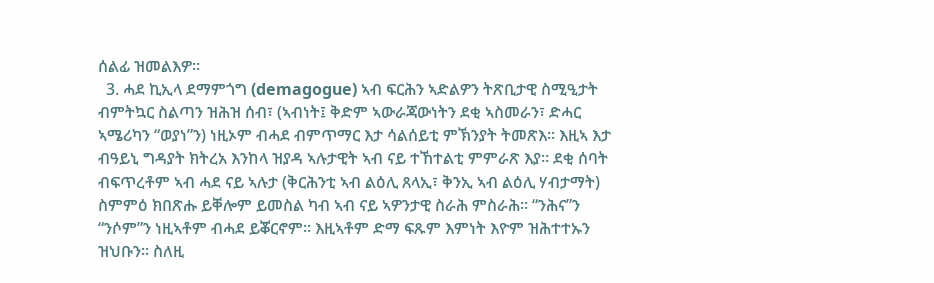ሰልፊ ዝመልእዎ።
  3. ሓደ ኪኢላ ደማምጎግ (demagogue) ኣብ ፍርሕን ኣድልዎን ትጽቢታዊ ስሚዒታት ብምትኳር ስልጣን ዝሕዝ ሰብ፣ (ኣብነት፤ ቅድም ኣውራጃውነትን ደቂ ኣስመራን፣ ድሓር ኣሜሪካን “ወያነ”ን) ነዚኦም ብሓደ ብምጥማር እታ ሳልሰይቲ ምኽንያት ትመጽእ። እዚኣ እታ ብዓይኒ ግዳያት ክትረአ እንከላ ዝያዳ ኣሉታዊት ኣብ ናይ ተኸተልቲ ምምራጽ እያ። ደቂ ሰባት ብፍጥረቶም ኣብ ሓደ ናይ ኣሉታ (ቅርሕንቲ ኣብ ልዕሊ ጸላኢ፣ ቅንኢ ኣብ ልዕሊ ሃብታማት) ስምምዕ ክበጽሑ ይቐሎም ይመስል ካብ ኣብ ናይ ኣዎንታዊ ስራሕ ምስራሕ። “ንሕና”ን “ንሶም”ን ነዚኣቶም ብሓደ ይቖርኖም። እዚኣቶም ድማ ፍጹም እምነት እዮም ዝሕተተኡን ዝህቡን። ስለዚ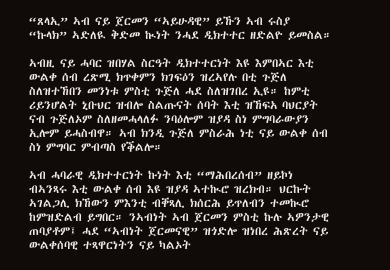“ጸላኢ” ኣብ ናይ ጀርመን “ኣይሁዳዊ” ይኹን ኣብ ሩስያ “ኩላክ” ኣድለዪ ቅድመ ኲነት ንሓደ ዲክተተር ዘድልዮ ይመስል።

ኣብዚ ናይ ሓባር ዝበሃል ስርዓት ዲክተተርነት እዩ እምበኣር እቲ ውልቀ ሰብ ረጽሚ ክጥቀምን ክገፍዕን ዝረኣየሉ በቲ ጉጅለ ስለዝተኸበን መንነቱ ምስቲ ጉጅለ ሓደ ስለዝገበረ ኢዩ። ከምቲ ሪይንሆልት ኒቡህር ዝብሎ ስልጡናት ሰባት እቲ ዝኸፍአ ባህርያት ናብ ጉጅለኦም ስለዘመሓላለፉ ንባዕሎም ዝያዳ ስነ ምግባራውያን ኢሎም ይሓስብዋ። ኣብ ክንዲ ጉጅለ ምስራሕ ነቲ ናይ ውልቀ ሰብ ስነ ምግባር ምብጣስ የቕልሎ።

ኣብ ሓባራዊ ዲክተተርነት ኩነት እቲ “ማሕበረሰብ” ዘይኮነ ብኣንጻሩ እቲ ውልቀ ሰብ እዩ ዝያዳ ኣተኲሮ ዝረክብ። ህርኩት ኣገልጋሊ ክኸውን ምእንቲ ብቐጻሊ ክሰርሕ ይጥለብን ተመኲሮ ከምዝድልብ ይግበር። ንኣብነት ኣብ ጀርመን ምስቲ ኩሉ ኣዎንታዊ ጠባያቶም፤ ሓደ “ኣብነት ጀርመናዊ” ዝጎድሎ ዝነበረ ሕጽረት ናይ ውልቀሰባዊ ተጻዋርነትን ናይ ካልኦት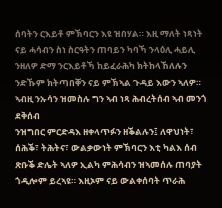ሰባትን ርእይቶ ምኽባርን እዩ ዝበሃል። እዚ ማለት ነጻነት ናይ ሓሳብን ስነ ስርዓትን ጠባይን ካባኻ ንላዕሊ ሓይሊ ንዘለዎ ድማ ንርእይቶኻ ከይፈራሕካ ክትከላኸለሉን ንድኹም ክትጣበቐን ናይ ምኽኣል ጉዳይ እውን ኣለዎ። ኣብዚ ንኡሳን ዝመስሉ ግን ኣብ ነጻ ሕብረትሰብ ኣብ መንጎ ደቅሰብ
ንዝግበር ምርድዳእ ዘቀላጥፉን ዘቕልሉን፤ ለዋህነት፣ ሰሕቕ፣ ትሕትና፣ ውልቃውነት ምኽባርን እቲ ካልእ ሰብ ጽቡቕ ድሌት ኣለዎ ኢልካ ምሕሳብን ዝኣመሰሉ ጠባያት ጎዲሎም ይረኣዩ። እዚኦም ናይ ውልቀሰባት ጥራሕ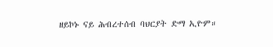ዘይኮኑ ናይ ሕብረተሰብ ባህርያት ድማ ኢዮም።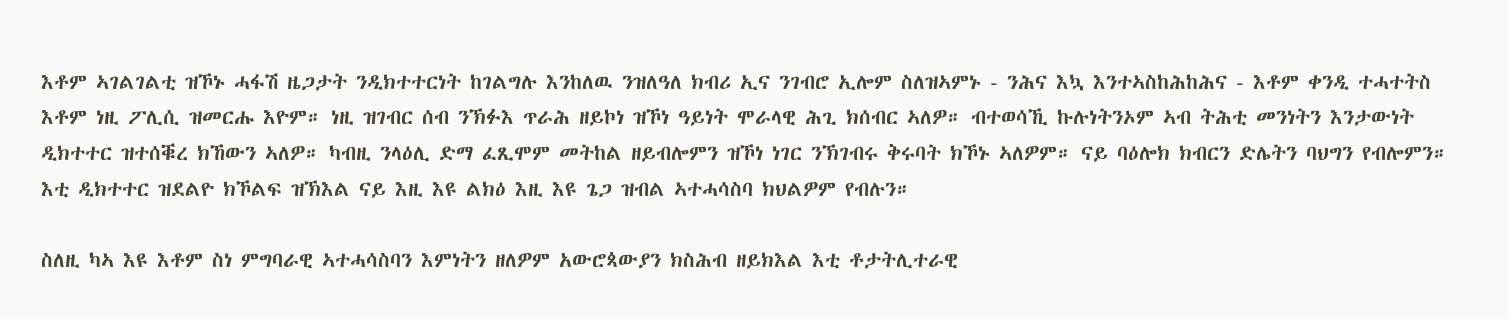እቶም ኣገልገልቲ ዝኾኑ ሓፋሽ ዜጋታት ንዲክተተርነት ከገልግሉ እንከለዉ ንዝለዓለ ክብሪ ኢና ንገብሮ ኢሎም ስለዝኣምኑ - ንሕና እኳ እንተኣስከሕከሕና - እቶም ቀንዲ ተሓተትስ እቶም ነዚ ፖሊሲ ዝመርሑ እዮም። ነዚ ዝገብር ሰብ ንኽፉእ ጥራሕ ዘይኮነ ዝኾነ ዓይነት ሞራላዊ ሕጊ ክሰብር ኣለዎ። ብተወሳኺ ኩሉነትንኦም ኣብ ትሕቲ መንነትን እንታውነት ዲክተተር ዝተሰቑረ ክኸውን ኣለዎ። ካብዚ ንላዕሊ ድማ ፈጺሞም መትከል ዘይብሎምን ዝኾነ ነገር ንኽገብሩ ቅሩባት ክኾኑ ኣለዎም። ናይ ባዕሎክ ክብርን ድሌትን ባህግን የብሎምን። እቲ ዲክተተር ዝደልዮ ክኾልፍ ዝኽእል ናይ እዚ እዩ ልክዕ እዚ እዩ ጌጋ ዝብል ኣተሓሳስባ ክህልዎም የብሉን።

ስለዚ ካኣ እዩ እቶም ስነ ምግባራዊ ኣተሓሳስባን እምነትን ዘለዎም አውሮጳውያን ክስሕብ ዘይክእል እቲ ቶታትሊተራዊ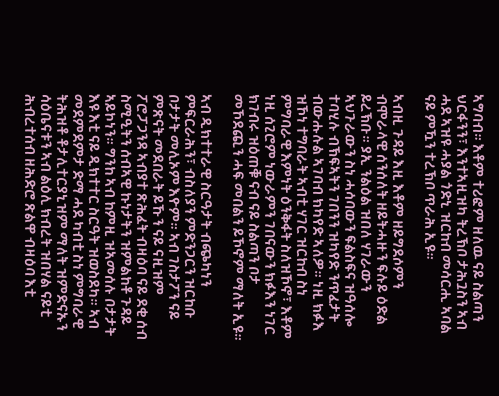ኣግባብ። እቶም ተሪፎም ዘለዉ ናይ ስልጣን ህርፋንን፣ እንተኣዚዝካ ትረኽቦ ታሕጓስን ኣብ ሓደ ኣዝዩ ሓያል ጎድኒ ዝርከብ መሳርሒ ኣባል ናይ ምዃን ተረኽቦ ጥራሕ ኢዩ።

ኣብዚ ጉዳይ እዚ እቶም ዘይግደሶምን ብሞራላዊ ሰንሰለት ዘይትሓዙን ፍሉይ ዕድል ይረኽቡ። ያኢ ንልዕል ዝበለ ሃገራውን ኣህጉራውን ስነ ሓሳባውን ፍልስፍና ዝዓሰሎ ተባሂሉ ብኽፍኣትን ገበንን ዝካየድ ንጥፈታት ብውሑሉል ኣገባብ ክካየድ ኣለዎ። ነዚ ክፉእ ዝኾነ ተግባራት ኣብቲ ሃገር ዝርከብ ስነ ምግባራዊ እምነት ዕንቅፋት ስለዝኾኖ፣ እቶም ነዚ ሰጊሮም ነውራምን ገበናውን ክፉእን ነገር ክገብሩ ዝዕጠቑ ናብ ናይ ስልጣን ቦታ መኾደጪን ሓፍ መበልን ይኾኖም ማለት ኢዩ።

ኣብ ዲክተተራዊ ስርዓታት ብጭካነን ምፍርራሕን፣ ብስለያን ምድንጋርን ዝርከቡ ቦታታት መሊኦም እዮም። ኣብ ገስታፖን ናይ ምጽናት መደበራት ይኹን ናይ ናዚዝም ፖሮፓጋንዳ ኣብያተ ጽሕፈት ብዛዕባ ናይ ደቂ ሰብ ስሚዒትን ሰብኣዊ ኩነታትን ዝምልከቶ ጉዳይ ኣይኮነን። ግንከ ኣብ ከምዚ ዝኣመሰሉ ቦታታት እዩ እቲ ናይ ዲክተተር ስርዓት ዝወስደካ። ኣብ መደምደምታ ድማ ሓደ ካብቲ ስነ ምግባራዊ ትሕዝቶ ቶታሊተርያኒዝም ማለት ዝምድናኡን ሳዕቤናቱን ኣብ ልዕሊ ክብረት ዝበሃል ናይቲ ሕብረተሰብ ዘሕድሮ ጽልዋ ብዛዕባ እቲ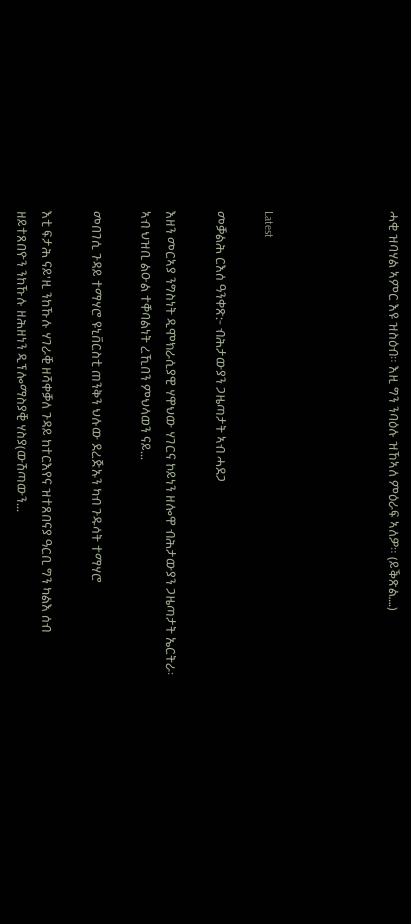ሓቂ ዝባሃል ኣምር እዩ ዝስዕብ። እዚ ግን ንባዕሉ ዝኸኣለ ምዕራፍ ኣለዎ። (ይቕጽል….)




Latest

መቓልሕ ርእሰ ዓንቀጽ:- ብሕታውያን ጋዜጣታት ኣብ ሓደጋ

እዘን መርኣያ ንግስነት ዲሞክራሲያዊ ሃዋህው ሃገርና ኮይነን ዘሎዋ ብሕታውያን ጋዜጣታት ኤርትራ፡ ኣብ ህዝቢ ልዑል ተቐባልነት ረኺበን ምህላወን ናይ...

መበገሲ ጉዳይ ተማሃሮ ዩኒቨርስቲ ጠንቅን ህሉው ደረጅኡን ካብ ጉዱሳት ተማሃሮ

እቲ ፍታሕ ናይ'ዚ ንከኹሉ ሃገራቒ ዘሻቀቓለ ጉዳይ ከተርእየና ዝተጸበናያ ዓርቢ ግን ካልእ ሰብ ዘይተጸበዮን ንከኹሉ ዘሕዘነን ዲፕሎማስያቒ ሃስያ(ውሽጣውን...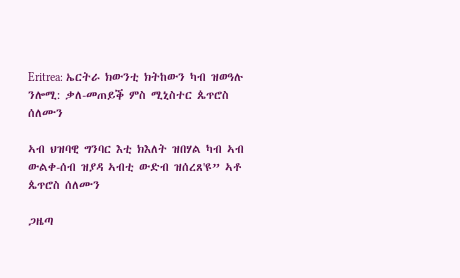Eritrea: ኤርትራ ክውንቲ ክትከውን ካብ ዝወዓሉ ንሎሚ: ቃለ-መጠይቕ ምስ ሚኒስተር ጴጥሮስ ሰለሙን

ኣብ ህዝባዊ ግንባር እቲ ክእለት ዝበሃል ካብ ኣብ ውልቀ-ሰብ ዝያዳ ኣብቲ ውድብ ዝሰረጸ'ዩ” ኣቶ ጴጥሮስ ሰለሙን

ጋዜጣ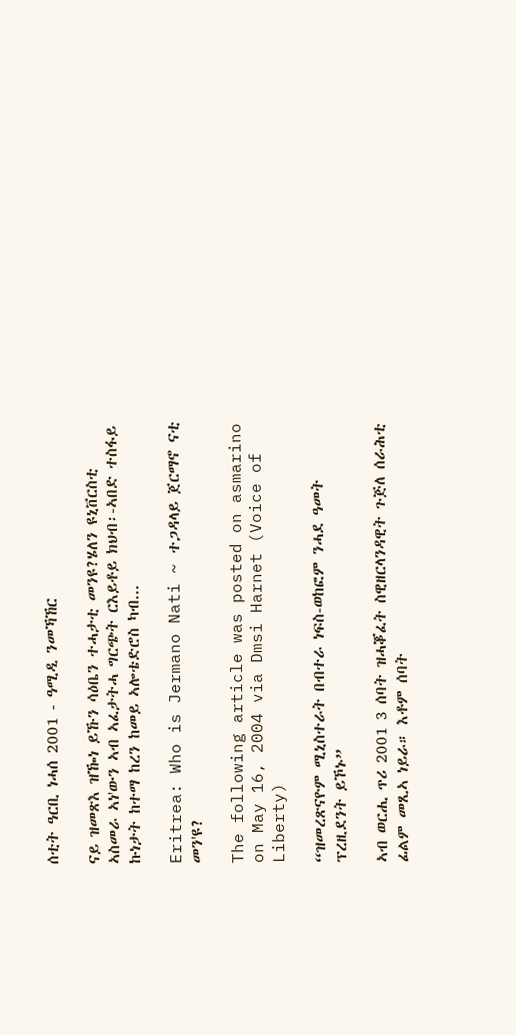ሰቲት ዓርቢ ነሓሰ 2001 - ዓሚዲ ንመኻኸር

ናይ ዝመጽእ ዝዀነ ይኹን ሳዕቤን ተሓታቲ መንዩ?ሄለን ዩኒቨርስቲ ኣስመራ ኣነ'ውን ኣብ ኣፈታትሓ ግርጭት ርእይቶይ ክህብ፡-ኣበድ ተስፋይ ኩነታት ከተማ ከረን ከመይ ኣሎቴድሮስ ካብ...

Eritrea: Who is Jermano Nati ~ ተጋዳላይ ጀርማኖ ናቲ መን'ዩ?

The following article was posted on asmarino on May 16, 2004 via Dmsi Harnet (Voice of Liberty)

“ዝመረጽናዮም ሚኒስተራት በብተራ ነፍስ-ወከፎም ንሓደ ዓመት ፕረዚደንት ይኾኑ”

ኣብ ወርሒ ጥሪ 2001 3 ሰባት ዝሓቖፈት ስዊዘርላንዳዊት ጉጅለ ሰራሕቲ ፊልም መጺኣ ነይራ። እቶም ሰባት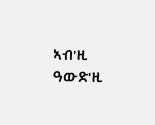ኣብ'ዚ ዓውድ'ዚ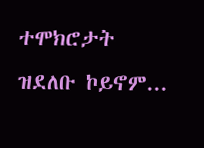ተሞክሮታት ዝደለቡ ኮይኖም...